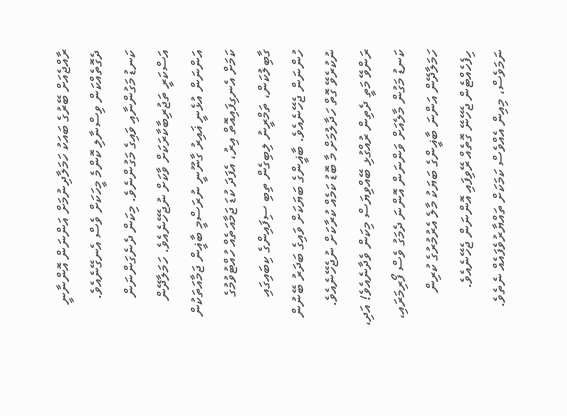ރާއްޖެއަށް ބޭރުގެ ބައަކު ހަމަލާދިނުމަށް އަންނަން އޮންނާނީ ދެގޮތެއްކަން ވިސްނާލި ކޮންމެ މީހަކަށް ވެސް އެނގޭނެއެވެ. ކަނޑު މަގުންނާއި ވައިގެ މަގުންނެވެ. މިކަން ދެނެގަންނަން އަސްކަރީ ތަޖުރިބާކާރަކަށް ވާކަށް ނުޖެހޭނެއެވެ. ހަމަލާދޭން އަންނަން އުޅެނީ ޣައިރު ގާނޫނީ ނުރަސްމީ ބާޣީން ޖަމާއަތަކުން ކަމަށް އެނގިފައިއޮތް އިރު، އެފަދަ ކުޑަ ޖަމާއަތެއް ހުއްޓުވުމުގެ ގާބިލުކަން، ތަމްރީނު ލިބިގެން ތިބި ސިފައިންގެ ކިބައިގައި ހުންނަން ޖެހޭނެއެވެ. ބާޣީންގެ ބަޔަކަށް ވައިގެ ބަދަރު ބޭނުން ނުކުރެވޭ ގޮތް ހަދާލުމަށް މާ ބޮޑު ކަމެއް ކުރާކަށް ނުޖެހޭނެއެވެ. ރަންވޭ މަތީ ދެތިން ރުއްގުޅި ބޭއްވިޔަސް މިކަން ވެދާނެއެވެ! އަދި، ކަނޑު މަގުން މާލެއަށް ވަންނަން އޮންނަ ދެމަގު ވެސް ފޯރިމަރައި، ހަމަލާދޭން އަންނަ ބާޣީންގެ ބަޔަކު މާލެ އެރުމުރުގެ ކުރިން ހިފެހެއްޓެން ޖެހޭނޭ ގޮތެއް ރޭވިފައި އޮންނަން ޖެހޭނެއެވެ. ނަމަވެސް، މިއިން އެއްވެސް ކަމަކަށް ތައްޔާރުވެފައެއް ނެތެވެ.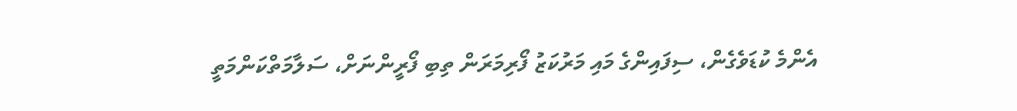އެންމެ ކުޑަވެގެން، ސިފައިންގެ މައި މަރުކަޒު ފޯރިމަރަން ތިބި ފޯރީންނަށް، ސަލާމަތްކަންމަތީ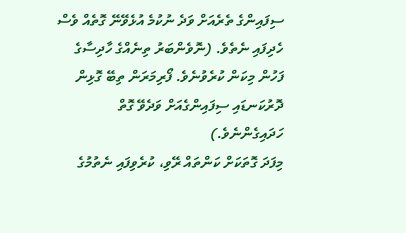ސިފައިންގެ ތެރެއަށް ވަދެ ނުކުމެ އުޅެވޭނޭ ގޮތެއް ވެސް ހެދިފައި ނެތެވެ. (ނޮވެންބަރު ތިނެއްގެ ހާދިސާގެ ފަހުން މިކަން ކުރެވުނެވެ. ފޯރިމަރަން ތިބޭ ގޮޅިން ދޮރުކަނޑައި ސިފައިންގެއަށް ވަދެވޭ ގޮތް ހަދައިގެންނެވެ.)
މިފަދަ ގޮތަކަށް ކަންތައް ރޭވި، ކުރެވިފައި ނެތުމުގެ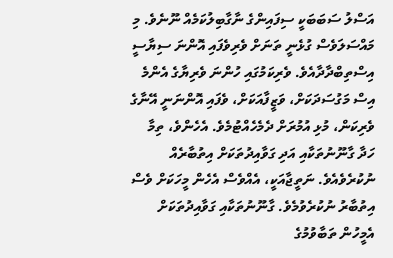އަސްލު ސަބަބަކީ ސިފައިންގެ ނާގާބިލުކަމެއް ނޫނެވެ. މި މައްސަލަވެސް ގުޅެނީ ތަނަށް ވެރިވެފައި އޮންނަ ސިޔާސީ އިސްތިބްދާދާއެވެ. ވެރިކަމުގައި ހުންނަ ވެރިޔާގެ އެންމެ އިސް މަގުސަދަކަށް، ވަޒީފާއަކަށް، ވެފައި އޮންނަނީ އޭނާގެ ވެރިކަން، މުޅި އުމުރަށް ދެމެހެއްޓުމެވެ. އެހެންވެ، ތިމާ ހަދާ ގާނޫނުތަކާއި އަދި ގަވާއިދުތަކަށް އިތުބާރެއް ނުކުރެވެއެވެ. ނަތީޖާއަކީ، އެއްވެސް އެހެން މީހަކަށް ވެސް އިތުބާރު ނުކުރެވުމެވެ. ގާނޫނުތަކާއި ގަވާއިދުތަކަށް އެމީހުން ތަބާވުމުގެ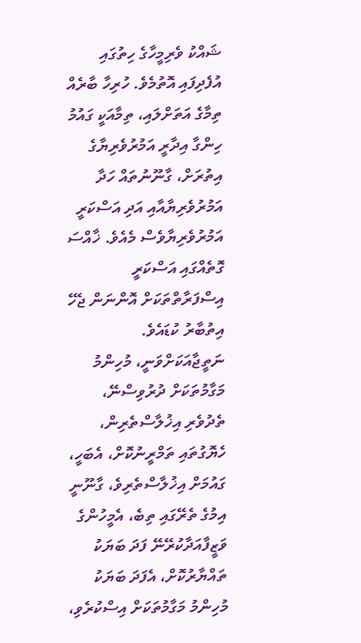ޝައްކު ވެރިމީހާގެ ހިތުގައި އުފެދިފައި އޮތުމެވެ. ހުރިހާ ބާރެއް ތިމާގެ އަތަށްލައި، ތިމާއަކީ ގައުމު ހިންގާ އިދާރީ އަމުރުވެރިޔާގެ އިތުރަށް، ގާނޫނުތައް ހަދާ އަމުރުވެރިޔާއާއި އަދި އަސްކަރީ އަމުރުވެރިޔާވެސް މެއެވެ. ޚާއްސަ ގޮތެއްގައި އަސްކަރީ އިސްފަރާތްތަކަށް އޮންނަން ޖެހޭ އިތުބާރު ކުޑައެވެ. ނަތީޖާއަކަށްވަނީ، މުހިންމު މަގާމުތަކަށް ދުރުވިސްނޭ، ތެދުވެރި އިޚުލާސްތެރިން، ހެޔޮގުތައި ތަމްރީނުކޮށް، އެބަހީ، ގައުމަށް އިޚުލާސްތެރިވެ، ގާނޫނީ އިމުގެ ތެރޭގައި ތިބެ، އެމީހުންގެ ވަޒީފާއަދާކުރޭނޭ ފަދަ ބަޔަކު ތައްޔާރުކޮށް، އެފަދަ ބަޔަކު މުހިންމު މަގާމުތަކަށް އިސްކުރެވި،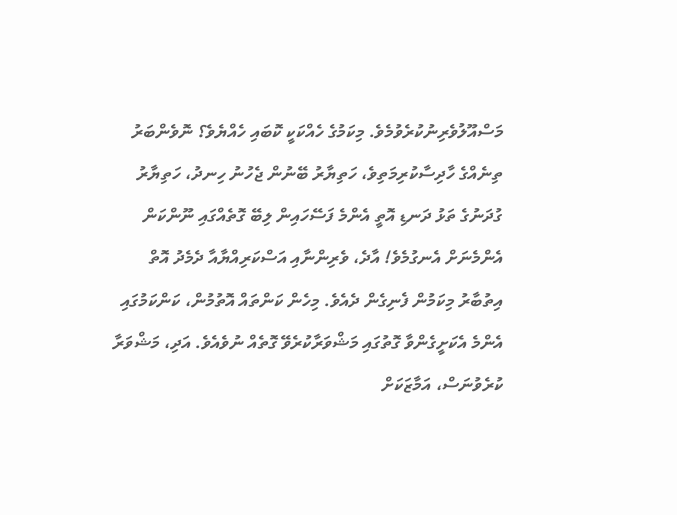މަސްއޫލުވެރިނުކުރެވުމެވެ. މިކަމުގެ ހެއްކަކީ ކޮބައި ހެއްޔެވެ؟ ނޮވެންބަރު ތިނެއްގެ ހާދިސާކުރިމަތިވެ، ހަތިޔާރު ބޭނުން ޖެހުނު ހިނދު، ހަތިޔާރު ގުދަނުގެ ތަޅު ދަނޑި އޮތީ އެންމެ ފަސޭހައިން ލިބޭ ގޮތެއްގައި ނޫންކަން އެންމެނަށް އެނގުމެވެ! އާދެ، ވެރިންނާއި އަސްކަރިއްޔާއާ ދެމެދު އޮތް އިތުބާރު މިކަމުން ފެނިގެން ދެއެވެ. މިހެން ކަންތައް އޮތުމުން، ކަންކަމުގައި އެންމެ އެކަށީގެންވާ ގޮތުގައި މަޝްވަރާކުރެވޭ ގޮތެއް ނުވެއެވެ. އަދި، މަޝްވަރާ ކުރެވުނަސް، އަމާޒަކަށް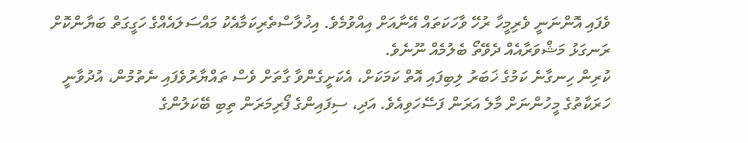ވެފައި އޮންނަނީ ވެރިމީހާ ރުހޭ ވާހަކަތައް އޭނާއަށް އިއްވުމެވެ. އިޚުލާސްތެރިކަމާއެކު މައްސަލައެއްގެ ހަގީގަތް ބަޔާންކޮށް ރަނގަޅު މަޝްވަރާއެއް ދެވޭތޯ ބެލުމެއް ނޫނެވެ.
ކުރިން ހިނގާނެ ކަމުގެ ޚަބަރު ލިބިފައި އޮތް ކަމަކަށް، އެކަށީގެންވާ ގާތަށް ވެސް ތައްޔާރުވެފައި ނެތުމުން، އުދުވާނީ ހަރަކާތުގެ މީހުންނަށް މާލެ އަރަން ފަސޭހަވިއެވެ. އަދި، ސިފައިންގެ ފޯރިމަރަން ތިބި ބޭކަލުންގެ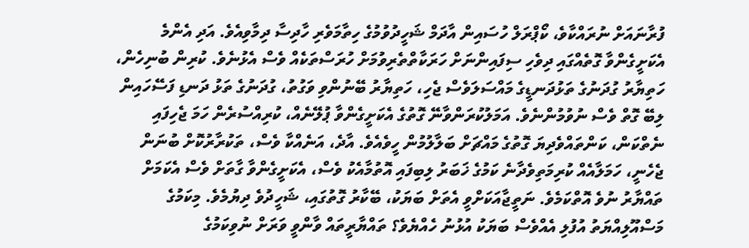ފުރާނައަށް ނުރައްކާވެ، ކޯޕްރަލް ހުސައިން އާދަމް ޝަހީދުވުމުގެ ހިތާމަވެރި ހާދިސާ ދިމާވިއެވެ. އަދި އެންމެ އެކަށީގެންވާ ގޮތެއްގައި ދިވެހި ސިފައިންނަށް ހަރަކާތްތެރިވުމަށް ހުރަސްތަކެއް ވެސް އެޅުނެވެ. ކުރިން ބުނިހެން، ހަތިޔާރު ގުދަނުގެ ތަޅުދަނޑީގެ މައްސަލަވެސް ޖެހި، ހަތިޔާރު ބޭނުންވި ވަގުތު، ގުދަނުގެ ތަޅު ދަނޑި ފަސޭހައިން ލިބޭ ގޮތް ވެސް ނުވުމުންނެވެ. އަމަލުކުރަންވާނޭ ގޮތުގެ އެކަށީގެންވާ ޕުލޭނެއް، ކުރިއްސުރެން ހަމަ ޖެހިފައި ނެތްކަން، ކަންތައްވެދިޔަ ގޮތުގެ މައްޗަށް ބަލާލުމުން ހީވެއެވެ. އާދެ، އަނެއްކާ ވެސް، ތަކުރާރުކޮށް ބުނަން ޖެހެނީ، ހަމަލާއެއް ކުރިމަތިވެދާނެ ކަމުގެ ޚަބަރު ލިބިފައި އޮތުމާއެކު ވެސް، އެކަށީގެންވާ ގާތަށް ވެސް އެކަމަށް ތައްޔާރު ނުވެ އޮތްކަމެވެ. ނަތީޖާއަކަށްވީ އެތަށް ބަޔަކު، ބޭކާރު ގޮތުގައި، ޝަހީދުވެ ދިޔުމެވެ. މިކަމުގެ މަސްއޫލިއްޔަތު އުފުލި އެއްވެސް ބަޔަކު އުޅުނު ހެއްޔެވެ؟ ތައްޔާރީތައް ވާންވީ ވަރަށް ނުވިކަމުގެ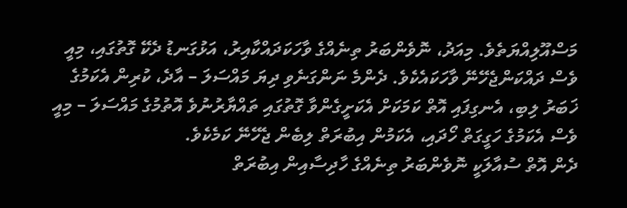މަސްއޫލިއްޔަތެވެ. މިއަދު، ނޮވެންބަރު ތިނެއްގެ ވާހަކަދައްކާއިރު، އަޅުގަނޑު ދެކޭ ގޮތުގައި، މިއީ ވެސް ދައްކަންޖެހޭނޭ ވާހަކައެކެވެ. ދެންމެ ނަންގަނެވި ދިޔަ މައްސަލަ – އާދެ، ކުރިން އެކަމުގެ ޚަބަރު ލިބި، އެނގިފައި އޮތް ކަމަކަށް އެކަށީގެންވާ ގޮތުގައި ތައްޔާރުނުވެ އޮތުމުގެ މައްސަލަ – މިއީ ވެސް އެކަމުގެ ހަގީގަތް ހޯދައި، އެކަމުން އިބުރަތް ލިބެން ޖެހޭނޭ ކަމެކެވެ.
ދެން އޮތް ސުއާލަކީ ނޮވެންބަރު ތިނެއްގެ ހާދިސާއިން އިބުރަތް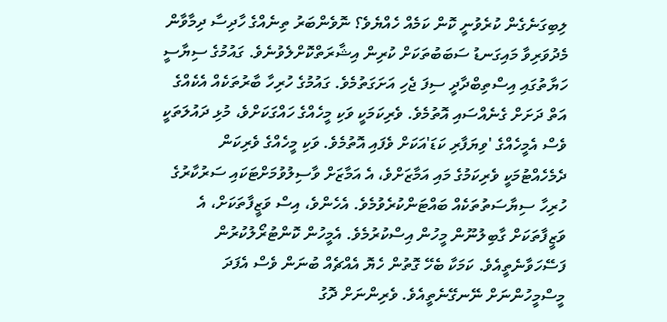ލިބިގަނެގެން ކުރެވުނީ ކޮން ކަމެއް ހެއްޔެވެ؟ ނޮވެންބަރު ތިނެއްގެ ހާދިސާ ދިމާވާން މެދުވަރިވާ މައިގަނޑު ސަބަބުތަކަށް ކުރިން އިޝާރަތްކޮށްލެވުނެވެ. ގައުމުގެ ސިޔާސީ ހަޔާތުގައި އިސްތިބްދާދީ ސިފަ ޖެހި އަށަގަތުމެވެ. ގައުމުގެ ހުރިހާ ބާރުތަކެއް އެކެއްގެ އަތް ދަށަށް ގެނެއްސައި އޮތުމެވެ. ވެރިކަމަކީ ވަކި މީހެއްގެ ހައްގަކަށްވެ، މުޅި ދައުލަތަކީ ވެސް އެމީހެއްގެ 'ވިޔަފާރި ކަޑަ'އަކަށް ވެފައި އޮތުމެވެ. ވަކި މީހެއްގެ ވެރިކަން ދެމެހެއްޓުމަކީ ވެރިކަމުގެ މައި އަމާޒަށްވެ، އެ އަމާޒަށް ވާސިލުވުމަށްޓަކައި ސަރުކާރުގެ ހުރިހާ ސިޔާސަތުތަކެއް ބައްޓަންކުރެވުމެވެ. އެހެންވެ، އިސް ވަޒީފާތަކަށް، އެ ވަޒީފާތަކަށް ގާބިލުނޫން މީހުން އިސްކުރުމެވެ. އެމީހުން ކޮންޓުރޯލުކުރުން ފަސޭހަވާނެތީއެވެ. ކަމަކާ ބެހޭ ގޮތުން ހެޔޮ އެއްޗެއް ބުނަން ވެސް އެފަދަ މީސްމީހުންނަށް ނޭނގޭނެތީއެވެ. ވެރިންނަށް ދޮގު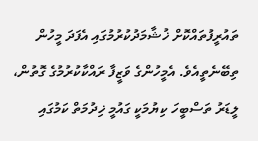ތައުރީފުތައްކޮށް ޚުޝާމަދުކުރުމުގައި އެފަދަ މީހުން ތިބޭނެތީއެވެ. އެމީހުންގެ ވަޒީފާ ރައްކާކުރުމުގެ ގޮތުން، ލީޑަރު ތަސްބީހަ ކިޔުމަކީ ގައުމީ ޚިދުމަތް ކަމުގައި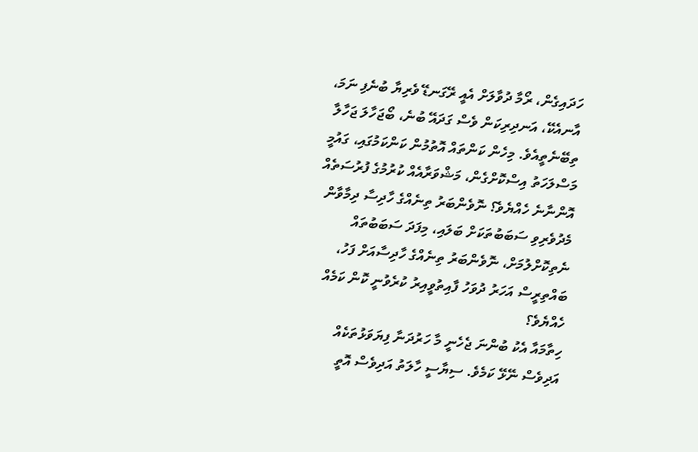ހަދައިގެން، ރޯމާ ދުވާލަށް އެއީ ރޭގަނޑޭ ވެރިޔާ ބުނެފި ނަމަ، އާނއެކޭ، އަނދިރިކަން ވެސް ގަދައޭ ބުނެ، ބޯޖަހާލަ ޖަހާލާ ތިބޭނެތީއެވެ. މިހެން ކަންތައް އޮތުމުން ކަންކަމުގައި، ގައުމީ މަސްލަހަތު އިސްކޮށްގެން، މަޝްވަރާއެއް ކުރުމުގެ ފުރުސަތެއް އޮންނާނެ ހެއްޔެވެ؟ ނޮވެންބަރު ތިނެއްގެ ހާދިސާ ދިމާވާން މެދުވެރިވި ސަބަބުތަކަށް ބަލައި، މިފަދަ ސަބަބުތައް ނެތިކޮށްލުމަށް، ނޮވެންބަރު ތިނެއްގެ ހާދިސާއަށް ފަހު، ބައްތިރީސް އަހަރު ދުވަހު ފާއިތުވީއިރު ކުރެވުނީ ކޮން ކަމެއް ހެއްޔެވެ؟
ހިތާމައާ އެކު ބުންނަ ޖެހެނީ މާ ހަރުދަނާ ފިޔަވަޅުތަކެއް އަދިވެސް ނޭޅޭ ކަމެވެ. ސިޔާސީ ހާލަތު އަދިވެސް އޮތީ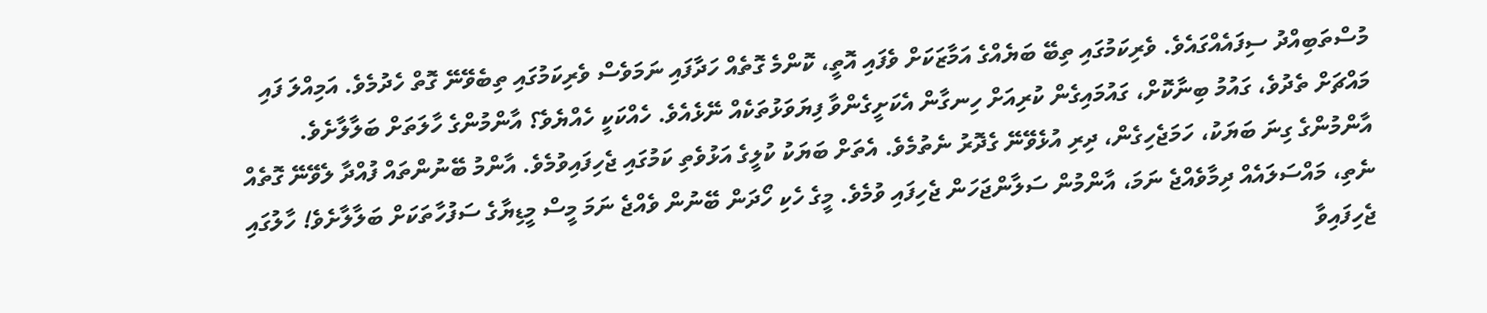މުސްތަބިއްދު ސިފައެއްގައެވެ. ވެރިކަމުގައި ތިބޭ ބަޔެއްގެ އަމާޒަކަށް ވެފައި އޮތީ، ކޮންމެ ގޮތެއް ހަދާފައި ނަމަވެސް ވެރިކަމުގައި ތިބެވޭނޭ ގޮތް ހެދުމެވެ. އަމިއްލަ ފައި މައްޗަށް ތެދުވެ، ގައުމު ބިނާކޮށް، ގައުމައިގެން ކުރިއަށް ހިނގާން އެކަށީގެންވާ ފިޔަވަޅުތަކެއް ނޭޅެއެވެ. ހެއްކަކީ ހެއްޔެވެ؟ އާންމުންގެ ހާލަތަށް ބަލާލާށެވެ. އާންމުންގެ ގިނަ ބަޔަކު، ހަމަޖެހިގެން، ދިރި އުޅެވޭނޭ ގެދޮރު ނެތުމެވެ. އެތަށް ބަޔަކު ކުލީގެ އަޅުވެތި ކަމުގައި ޖެހިފައިވުމެވެ. އާންމު ބޭނުންތައް ފުއްދާ ލެވޭނޭ ގޮތެއް ނެތި، މައްސަލައެއް ދިމާވެއްޖެ ނަމަ، އާންމުން ސަލާންޖަހަން ޖެހިފައި ވުމެވެ. މީގެ ހެކި ހޯދަން ބޭނުން ވެއްޖެ ނަމަ މީސް މީޑިޔާގެ ސަފުހާތަކަށް ބަލާލާށެވެ! ހާލުގައި ޖެހިފައިވާ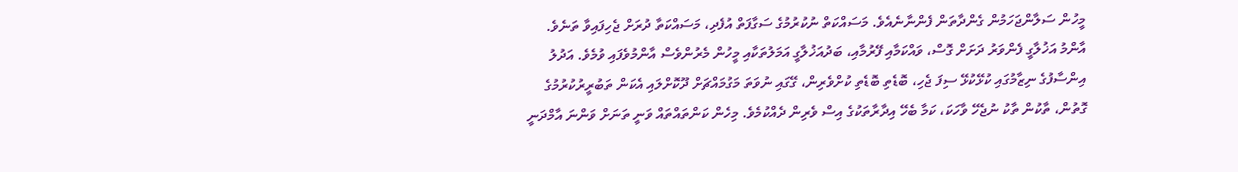މީހުން ސަލާންޖަހަމުން ގެންދާތަން ފެންނާނެއެވެ. މަސައްކަތް ނުކުރުމުގެ ސަގާފަތް އުފެދި، މަސައްކަތާ ދުރަށް ޖެހިފައިވާ ތަނެވެ. އާންމު އަޚުލާގީ ފެންވަރު ދަށަށް ގޮސް، ވައްކަމާއި ފޭރުމާއި، ބަދުއަޚުލާގީ އަމަލުތަކާއި މީހުން މެރުންވެސް އާންމުވެފައި ވުމެވެ. އަދުލު އިންސާފުގެ ނިޒާމުގައި ކުޅޭކުޅޭ ސިފަ ޖެހި، ބޮޑެތި ބޮޑެތި ކުށްވެރިން، ގޭގައި ނުވަތަ މަގުމައްޗަށް ދޫކޮށްލައި އެކަން ތަބުރީރުކުރުމުގެ ގޮތުން، ތާކުން ތާކު ނުޖެހޭ ވާހަކަ، ކަމާ ބެހޭ އިދާރާތަކުގެ އިސް ވެރިން ދެއްކުމެވެ. މިހެން ކަންތައްތައް ވަނީ ތަނަށް ވަންނަ އާމްދަނީ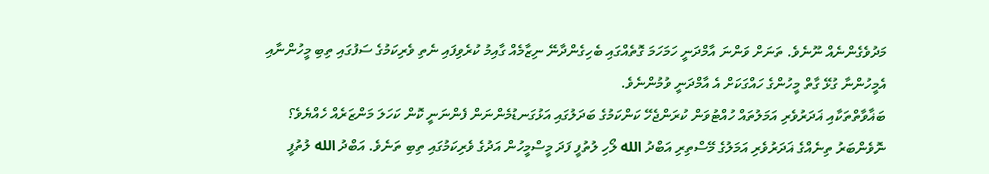މަދުވެގެންނެއް ނޫނެވެ. ތަނަށް ވަންނަ އާމްދަނީ ހަމަހަމަ ގޮތެއްގައި ބެހިގެންދާނޭ ނިޒާމެއް ގާއިމު ކުރެވިފައި ނެތި ވެރިކަމުގެ ސަފުގައި ތިބި މީހުންނާއި އެމީހުންނާ ގުޅޭ ގާތް މީހުންގެ ހައްގަކަށް އެ އާމްދަނީ ވުމުންނެވެ.
ބަޣާވާތްތަކާއި ޣަދަރުވެރި އަމަލުތައް ހުއްޓުވަން ކުރަންޖެހޭ ކަންކަމުގެ ބަދަލުގައި އަޅުގަނޑުމެންނަން ފެންނަނީ ކޮން ކަހަލަ މަންޒަރެއް ހެއްޔެވެ؟ ނޮވެންބަރު ތިނެއްގެ ޣަދަރުވެރި އަމަލުގެ މޭސްތިރި އަބްދު الله ލޯހި ލުތުފީ ފަދަ މީސްމީހުން އަދުގެ ވެރިކަމުގައި ތިބި ތަނެވެ. އަބްދު الله ލުތުފީ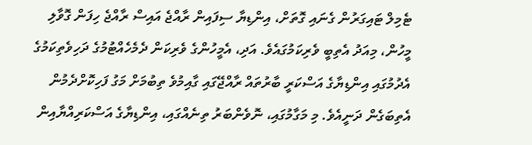ޓެމިލް ޓައިގަރުން ގެނައި ގޮތަށް، އިންޑިޔާ ސިފައިން ރާއްޖެ އައިސް ރާއްޖެ ހިފަން ގޮވާލި މީހުން، މިއަދު އެތިބީ ވެރިކަމުގައެވެ. އަދި، އެމީހުންގެ ވެރިކަން ދެމެހެއްޓުމުގެ ދަހިވެތިކަމުގެ އެދުމުގައި އިންޑިޔާގެ އަސްކަރީ ބާރުތައް ރާއްޖޭގައި ގާއިމުވެ ތިބުމަށް މަގު ފަހިކޮށްދެމުން އެތިބަގެން ދަނީއެވެ. މި މަގާމުގައި، ނޮވެންބަރު ތިނެއްގައި، އިންޑިޔާގެ އަސްކަރިއްޔާއިން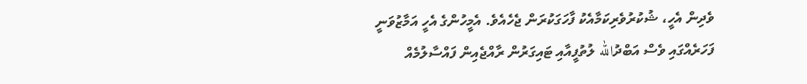ވެދިން އެހީ، ޝުކުރުވެރިކަމާއެކު ފާހަގަކުރަން ޖެހެއެވެ. އެމީހުންގެ އެހީ އަމާޒުވަނީ ފަހަރެއްގައި ވެސް އަބްދުالله ލުތުފީއާއި ޓައިގަރުން ރާއްޖެއިން ފައްސާލުމެއް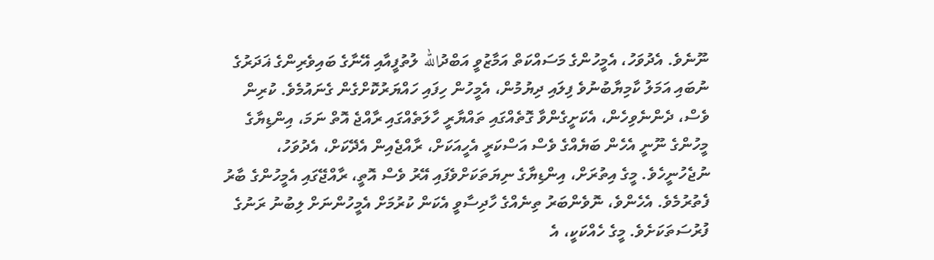ނޫނެވެ. އެދުވަހު، އެމީހުންގެ މަސައްކަތް އަމާޒުވީ އަބްދުالله ލުތުފީއާއި އޭނާގެ ބައިވެރިންގެ ޣަދަރުގެ ނުބައި އަމަލު ކާމިޔާބުނުވެ ފިލައި ދިޔުމުން، އެމީހުން ހިފައި ހައްޔަރުކޮށްގެން ގެނައުމެވެ. ކުރިން ވެސް، ދެންނެވިހެން، އެކަށީގެންވާ ގޮތެއްގައި ތައްޔާރީ ހާލަތެއްގައި ރާއްޖެ އޮތް ނަމަ، އިންޑިޔާގެ މީހުންގެ ނޫނީ އެހެން ބަޔެއްގެ ވެސް އަސްކަރީ އެހީއަކަށް، ރާއްޖެއިން އެދޭކަށް، އެދުވަހު، ނުޖެހުނީހެވެ. މީގެ އިތުރަށް، އިންޑިޔާގެ ނިޔަތަކަށްވެފައި އޭރު ވެސް އޮތީ، ރާއްޖޭގައި އެމީހުންގެ ބާރު ފެތުރުމެވެ. އެހެންވެ، ނޮވެންބަރު ތިނެއްގެ ހާދިސާވީ އެކަން ކުރުމަށް އެމީހުންނަށް ލިބުނު ރަނުގެ ފުރުސަތަކަށެވެ. މީގެ ހެއްކަކީ، އެ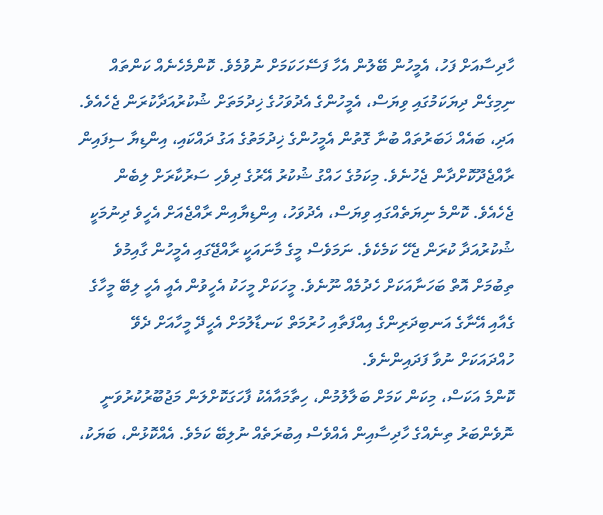ހާދިސާއަށް ފަހު، އެމީހުން ބޭލުން އެހާ ފަސޭހަކަމަށް ނުވުމެވެ. ކޮންމެހެނެއް ކަންތައް ނިމިގެން ދިޔަކަމުގައި ވިޔަސް، އެމީހުންގެ އެދުވަހުގެ ޚިދުމަތަށް ޝުކުރުއަދާކުރަން ޖެހެއެވެ. އަދި، ބައެއް ޚަބަރުތައް ބުނާ ގޮތުން އެމީހުންގެ ޚިދުމަތުގެ އަގު ދައްކައި، އިންޑިޔާ ސިފައިން ރާއްޖެދޫކޮށްދާން ޖެހުނެވެ. މިކަމުގެ ހައްގު ޝުކުރު އޭރުގެ ދިވެހި ސަރުކާރަށް ލިބެން ޖެހެއެވެ. ކޮންމެ ނިޔަތެއްގައި ވިޔަސް، އެދުވަހު، އިންޑިޔާއިން ރާއްޖެއަށް އެހީވެ ދިނުމަކީ ޝުކުރުއަދާ ކުރަން ޖެހޭ ކަމެކެވެ. ނަމަވެސް މީގެ މާނައަކީ ރާއްޖޭގައި އެމީހުން ގާއިމުވެ ތިބުމަށް އޮތް ބަހަނާއަކަށް ހެދުމެއް ނޫނެވެ. މީހަކަށް މީހަކު އެހީވުން އެއީ އެހީ ލިބޭ މީހާގެ ގެއާއި އޭނާގެ އަނބިދަރިންގެ އިއްފަތާއި ހުރުމަތް ކަނޑާލުމަށް އެހީދޭ މީހާއަށް ދެވޭ ހުއްދައަކަށް ނުވާ ފަދައިންނެވެ.
ކޮންމެ އަކަސް، މިކަން ކަމަށް ބަލާލުމުން، ހިތާމައާއެކު ފާހަގަކޮށްލަން މަޖުބޫރުކުރުވަނީ ނޮވެންބަރު ތިނެއްގެ ހާދިސާއިން އެއްވެސް އިބުރަތެއް ނުލިބޭ ކަމެވެ. އެއްކޮޅުން، ބަޔަކު،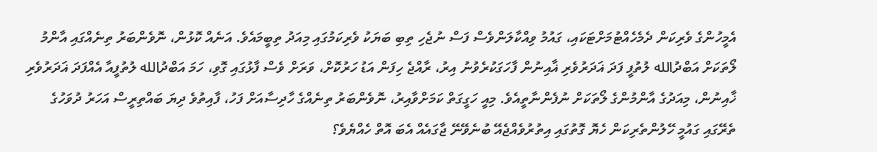އެމީހުންގެ ވެރިކަން ދެމެހެއްޓުމަށްޓަކައި، ގައުމު ވިއްކާލަންވެސް ފަސް ނުޖެހި ތިބި ބަޔަކު ވެރިކަމުގައި މިއަދު ތިބީމައެވެ. އަނެއް ކޮޅުން، ނޮވެންބަރު ތިނެއްގައި އާންމު ލޯތަކަށް އަބްދުالله ލުތުފީ ފަދަ ޣަދަރުވެރި ޣާއިނުން ފާހަގަކުރެވުނު އިރު، ރާއްޖެ ހިފަން އަޑު ހަރުކޮށް، ވަރަށް ވެސް ފާޅުގައި ގޮވި، ހަމަ އަބްދުالله ލުތުފީއާ އެއްފަދަ ޣަދަރުވެރި ޚާއިނުން، މިއަދުގެ އާންމުންގެ ލޯތަކަށް ނުފެންނާތީއެވެ. މިއީ ހަގީގަތް ކަމަށްވާއިރު، ނޮވެންބަރު ތިނެއްގެ ހާދިސާއަށް ފަހު، ފާއިތުވެ ދިޔަ ބައްތިރީސް އަހަރު ދުވަހުގެ ތެރޭގައި ގައުމީ ހޭލުންތެރިކަން ހެޔޮ ގޮތުގައި އިތުރުވެއްޖެއޭ ބުނެވޭނޭ ޖާގައެއް އެބަ އޮތް ހެއްޔެވެ؟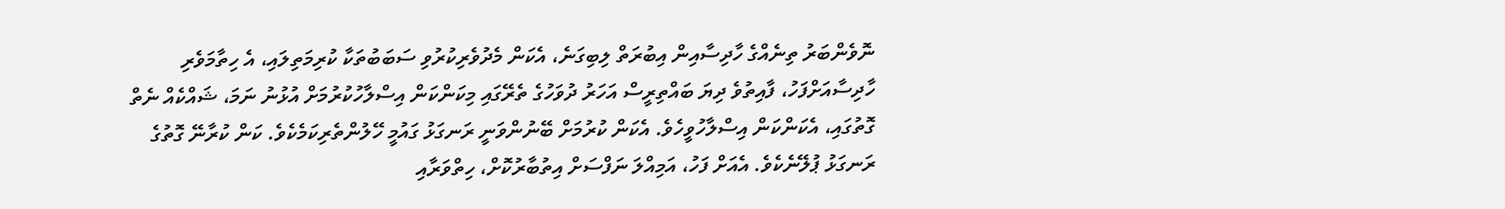ނޮވެންބަރު ތިނެއްގެ ހާދިސާއިން އިބުރަތް ލިބިގަނެ، އެކަން މެދުވެރިކުރުވި ސަބަބުތަކާ ކުރިމަތިލައި، އެ ހިތާމަވެރި ހާދިސާއަށްފަހު، ފާއިތުވެ ދިޔަ ބައްތިރީސް އަހަރު ދުވަހުގެ ތެރޭގައި މިކަންކަން އިސްލާހުކުރުމަށް އުޅުނު ނަމަ، ޝައްކެއް ނެތް ގޮތުގައި، އެކަންކަން އިސްލާހުވީހެވެ. އެކަން ކުރުމަށް ބޭނުންވަނީ ރަނގަޅު ގައުމީ ހޭލުންތެރިކަމެކެވެ. ކަން ކުރާނޭ ގޮތުގެ ރަނގަޅު ޕުލޭނެކެވެ. އެއަށް ފަހު، އަމިއްލަ ނަފްސަށް އިތުބާރުކޮށް، ހިތްވަރާއި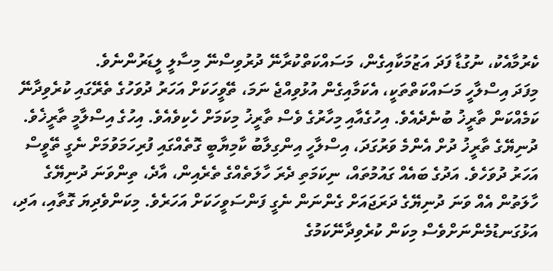ކެރުމާއެކު، ނުގުޑާ ފަދަ އަޒުމަކާއިގެން، މަސައްކަތްކުރާނޭ ދުރުވިސްނޭ މިސާލީ ލީޑަރުންނެވެ.
މިފަދަ އިސްލާހީ މަސައްކަތްތަކީ، އެކަމާއިގެން އުޅުވިއްޖެ ނަމަ، ތޭވީހަކަށް އަހަރު ދުވަހުގެ ތެރޭގައި ކުރެވިދާނޭ ކަމެއްކަން ތާރީޚު ބުނެދެއެވެ. އިހުގެއާއި މިހާރުގެ ވެސް ތާރީޚު މިކަމަށް ހެކިވެއެވެ. އިހުގެ އިސްލާމީ ތާރީޚެވެ. ދުނިޔޭގެ ތާރީޚު ދުށް އެންމެ ވަރުގަދަ، އިސްލާހީ އިންގިލާބު ކާމިޔާބީ ގޮތެއްގައި ފުރިހަމަވުމަށް ނެގީ ތޭވީސް އަހަރު ދުވަހެވެ. އަދުގެ ބައެއް ގައުމުތައް، ނިކަމަތި ދެރަ ހާލަތެއްގެ ތެރެއިން، އާދެ، ތިންވަނަ ދުނިޔޭގެ ހާލަތުން އެއް ވަނަ ދުނިޔޭގެ ދަރަޖައަށް ގެންނަން ނެގީ ފަންސަވީހަކަށް އަހަރެވެ. މިކަންވެދިޔަ ގޮތާއި، އަދި، އަޅުގަނޑުމެންނަށްވެސް މިކަން ކުރެވިދާނޭކަމުގެ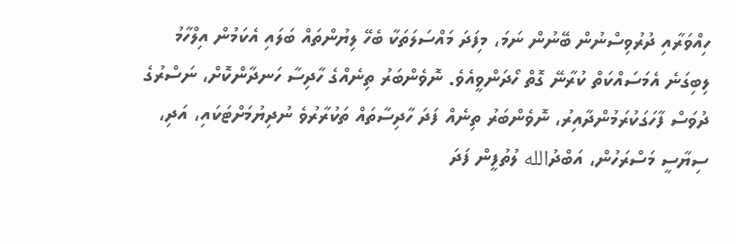ހިއްވަރާއި ދުރުވިސްނުން ބޭނުން ނަމަ، މިފަދަ މައްސަލަތަކާ ބެހޭ ލިޔުންތައް ބަލައި އެކަމުން އިލްހާމު ލިބިގަނެ އެމަސައްކަތް ކުރާނޭ ގޮތް ހޯދަންވީއެވެ. ނޮވެންބަރު ތިނެއްގެ ހާދިސާ ހަނދާންކޮށް، ނަސްރުގެ ދުވަސް ފާހަގަކުރަމުންދާއިރު، ނޮވެންބަރު ތިނެއް ފަދަ ހާދިސާތައް ތަކުރާރުވެ ނުދިޔުމަށްޓަކައި، އަދި، ސިޔާސީ މަސްރަހުން، އަބްދުالله ލުތުފީން ފަދަ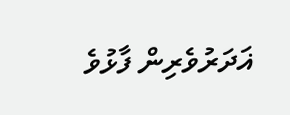ޣަދަރުވެރިން ފާޅުވެ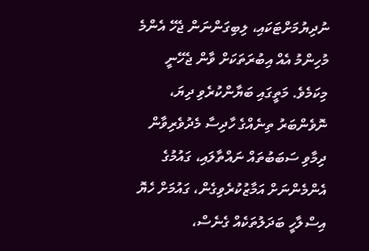ނުދިޔުމަށްޓަކައި، ލިބިގަންނަން ޖެހޭ އެންމެ މުހިންމު އެއް އިބުރަތަކަށް ވާން ޖެހޭނީ މިކަމެވެ. މަތީގައި ބަޔާންކުރެވި ދިޔަ، ނޮވެންބަރު ތިނެއްގެ ހާދިސާ މެދުވެރިވާން ދިމާވި ސަބަބުތައް ނައްތާލައި، ގައުމުގެ އެންމެންނަށް އަމާޒުކުރެވިގެން، ގައުމަށް ހެޔޮ އިސްލާހީ ބަދަލުތަކެއް ގެނެސް،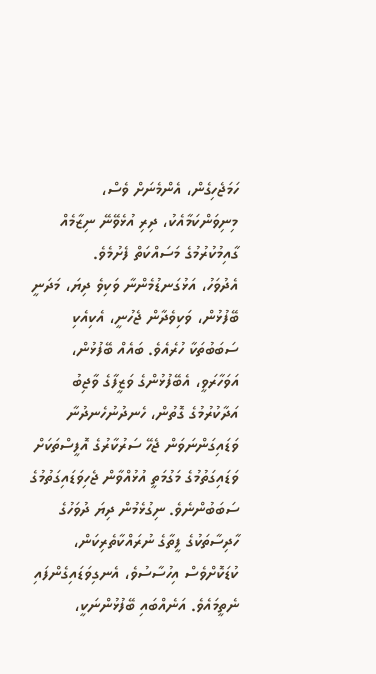ހަމަޖެހިގެން، އެންމެނަށް ވެސް، މިނިވަންކަމާއެކު، ދިރި އުޅެވޭނޭ ނިޒާމެއް ގާއިމުކުރުމުގެ މަސައްކަތް ފެށުމެވެ.
އެދުވަހު، އަޅުގަނޑުމެންނާ ވަކިވެ ދިޔަ، މަދަނީ ބޭފުޅުން، ވަކިވެދާން ޖެހުނީ، އެކިއެކި ސަބަބުތަކާ ހުރެއެވެ. ބައެއް ބޭފުޅުން، އަވަހާރަވީ، އެބޭފުޅުންގެ ވަޒީފާގެ ވާޖިބު އަދާކުރުމުގެ ގޮތުން، ހެނދުނުހެނދުނާ ވަޑައިގަންނަވަން ޖެހޭ ސަރުކާރުގެ އޮފީސްތަކަށް ވަޑައިގަތުމުގެ މަގުމަތީ އުޅުއްވާން ޖެހިވަޑައިގަތުމުގެ ސަބަބުންނެވެ. ނިގުޅެމުން ދިޔަ ދުވަހުގެ ހާދިސާތަކުގެ ފީތާގެ ނުރައްކާތެރިކަން، ކުޑަކޮށްވެސް އިހުސާސުވެ، އެނގިވަޑައިގެންފައި ނެތީމައެވެ. އަނެއްބައި ބޭފުޅުންނަކީ،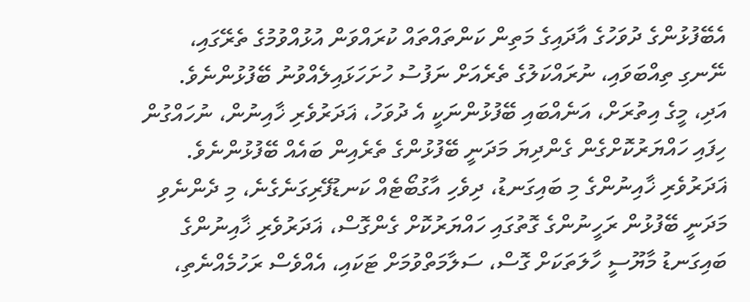އެބޭފުޅުންގެ ދުވަހުގެ އާދައިގެ މަތިން ކަންތައްތައް ކުރައްވަން އުޅުއްވުމުގެ ތެރޭގައި، ނޭނގި ތިއްބަވައި، ނުރައްކަލުގެ ތެރެއަށް ނަފުސު ހުށަހަޅައިލެއްވުނު ބޭފުޅުންނެވެ. އަދި، މީގެ އިތުރަށް، އަނެއްބައި ބޭފުޅުންނަކީ އެ ދުވަހު، ޣަދަރުވެރި ޚާއިނުން، ނުހައްގުން ހިފައި ހައްޔަރުކޮށްގެން ގެންދިޔަ މަދަނީ ބޭފުޅުންގެ ތެރެއިން ބައެއް ބޭފުޅުންނެވެ. ޣަދަރުވެރި ޚާއިނުންގެ މި ބައިގަނޑު، ދިވެހި އާގުބޯޓެއް ކަނޑުފޭރިގަނެގެނެ، މި ދެންނެވި މަދަނީ ބޭފުޅުން ރަހީނުންގެ ގޮތުގައި ހައްޔަރުކޮށް ގެންގޮސް، ޣަދަރުވެރި ޚާއިނުންގެ ބައިގަނޑު މާޔޫސީ ހާލަތަކަށް ގޮސް، ސަލާމަތްވުމަށް ޓަކައި، އެއްވެސް ރަހުމެއްނެތި،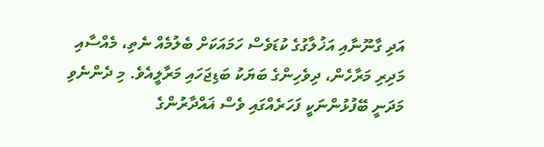އަދި ގާނޫނާއި އަޚުލާގުގެ ކުޑަވެސް ހަމައަކަށް ބެލުމެއް ނެތި، މެއްސާއި މަދިރި މަރާހެން، ދިވެހިންގެ ބަޔަކު ބަޑިޖަހައި މަރާލީއެވެ. މި ދެންނެވި މަދަނީ ބޭފުޅުންނަކީ ފަހަރެއްގައި ވެސް ޣައްދާރުންގެ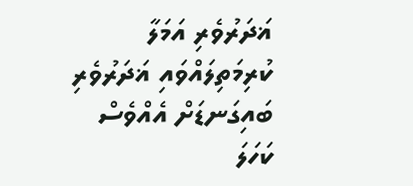ޣަދަރުވެރި އަމަލާ ކުރިމަތިލައްވައި ޣަދަރުވެރި ބައިގަނޑަށް އެއްވެސް ކަހަލަ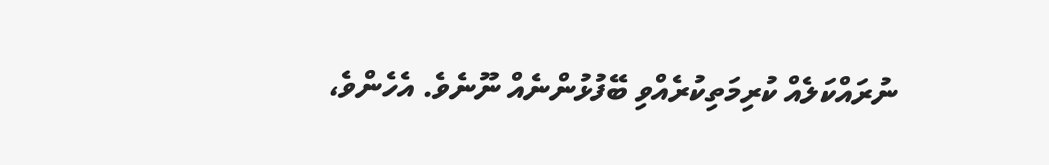ނުރައްކަލެއް ކުރިމަތިކުރެއްވި ބޭފުޅުންނެއް ނޫނެވެ. އެހެންވެ،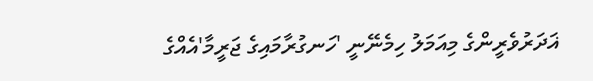ޣަދަރުވެރީންގެ މިއަމަލު ހިމެނޭނީ 'ހަނގުރާމައިގެ ޖަރީމާ'އެއްގެ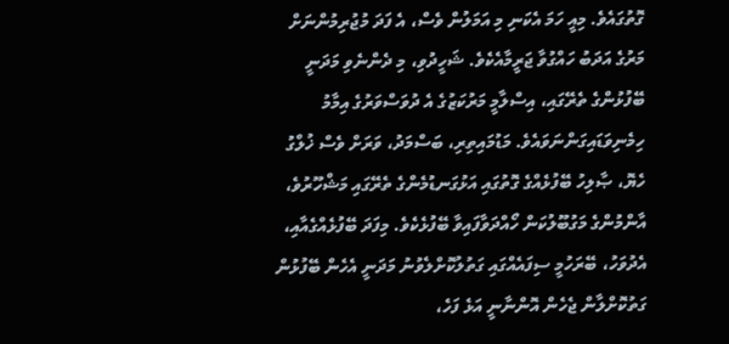ގޮތުގައެވެ. މިއީ ހަމަ އެކަނި މި އަމަލުން ވެސް، އެ ފަދަ މުޖުރިމުންނަށް މަރުގެ އަދަބު ހައްގުވާ ޖަރީމާއެކެވެ. ޝަހީދުވި، މި ދެންނެވި މަދަނީ ބޭފުޅުންގެ ތެރޭގައި، އިސްލާމީ މަރުކަޒުގެ އެ ދުވަސްވަރުގެ އިމާމު ހިމެނިވަޑައިގަންނަވައެވެ. މަޑުމައިތިރި، ބަސްމަދު، ވަރަށް ވެސް ޚުލްގު ހެޔޮ، ޞާލިހު ބޭފުޅެއްގެ ގޮތުގައި އަޅުގަނޑުމެންގެ ތެރޭގައި މަޝްހޫރުވެ، އާންމުންގެ މަގުބޫލުކަން ހޯއްދަވާފައިވާ ބޭފުޅެކެވެ. މިފަދަ ބޭފުޅެއްގެއާއި، އެދުވަހު، ބޭރަހުމީ ސިފައެއްގައި ގަތުލުކޮށްލެވުނު މަދަނީ އެހެން ބޭފުޅުން ގަތުކޮށްލާން ޖެހެން އޮންނާނީ އަޅެ ފަހެ،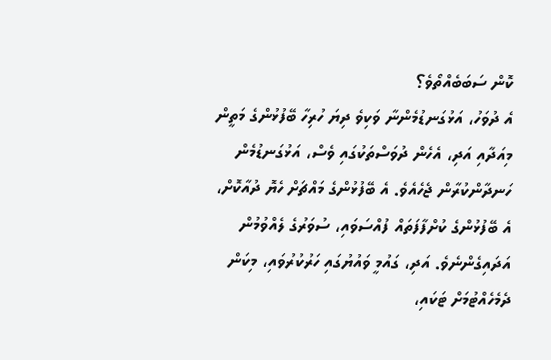ކޮން ސަބަބެއްތޯވެ؟
އެ ދުވަހު، އަޅުގަނޑުމެންނާ ވަކިވެ ދިޔަ ހުރިހާ ބޭފުޅުންގެ މަތީން މިއަދާއި އަދި، އެހެން ދުވަސްތަކުގައި ވެސް، އަޅުގަނޑުމެން ހަނދާންކުރާން ޖެހެއެވެ. އެ ބޭފުޅުންގެ މައްޗަށް ހެޔޮ ދުއާކޮށް، އެ ބޭފުޅުންގެ ކުށްފާފަތައް ފުއްސަވައި، ސުވަރުގެ ލެއްވުމުން އަދައިގެންނެވެ. އަދި، ގައުމީ ވައުޔުގައި ހަރުކުރުވައި، މިކަން ދެމެހެއްޓުމަށް ޓަކައި،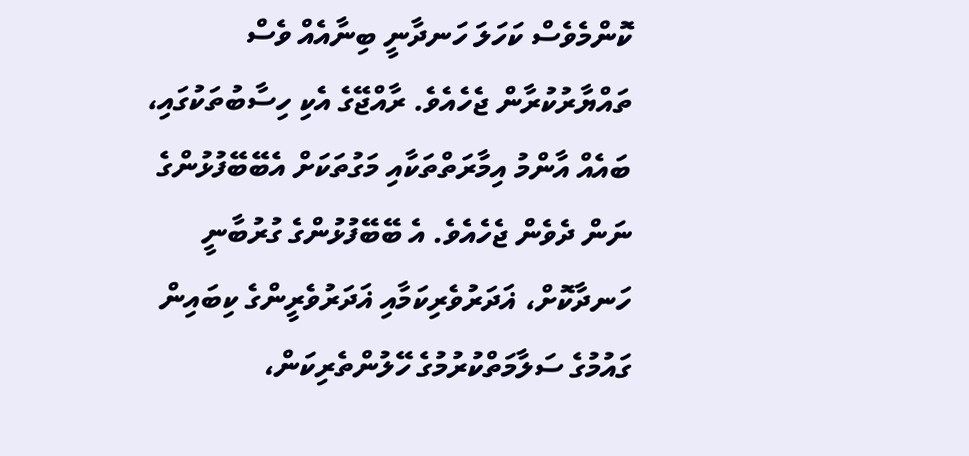ކޮންމެވެސް ކަހަލަ ހަނދާނީ ބިނާއެއް ވެސް ތައްޔާރުކުރާން ޖެހެއެވެ. ރާއްޖޭގެ އެކި ހިސާބުތަކުގައި، ބައެއް އާންމު އިމާރަތްތަކާއި މަގުތަކަށް އެބޭބޭފުޅުންގެ ނަން ދެވެން ޖެހެއެވެ. އެ ބޭބޭފުޅުންގެ ގުރުބާނީ ހަނދާކޮށް، ޣަދަރުވެރިކަމާއި ޣަދަރުވެރީންގެ ކިބައިން ގައުމުގެ ސަލާމަތްކުރުމުގެ ހޭލުންތެރިކަން،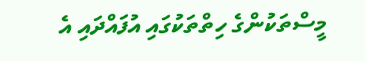މީސްތަކުންގެ ހިތްތަކުގައި އުފައްދައި އެ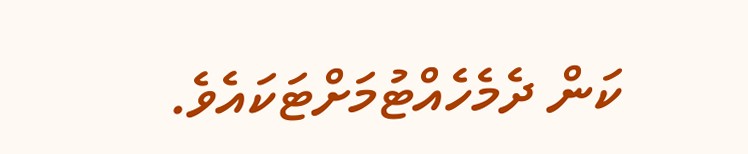ކަން ދެމެހެއްޓުމަށްޓަކައެވެ.